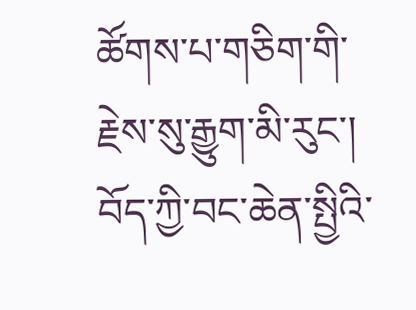ཚོགས་པ་གཅིག་གི་རྗེས་སུ་རྒྱུག་མི་རུང་།
བོད་ཀྱི་བང་ཆེན་སྤྱིའི་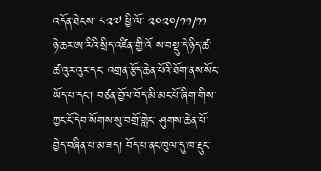འདོན་ཐེངས་ ༨༢༧ ཕྱི་ལོ་ ༢༠༢༠/༡༡/༡༡
ཉེ་ཆར་ཨ་རིའི་སྲིད་འཛིན་གྱི་འོ ས་བསྡུ་དེ་ཉིད་ཚ་ཚ་འུར་འུར་དང་ འགྲན་རྩོད་ཆེན་པོའི་ཐོག་ནས་སོང་ ཡོད་པ་དང་། བཙན་བྱོལ་བོད་མི་མང་པོ་ཞིག་གིས་ ཀྱང་ངོ་དེབ་སོགས་སུ་བགྲོ་གླེང་ ཤུགས་ཆེན་པོ་བྱེད་བཞིན་པ་མ་ཟད། བོད་པ་ནང་ཁུལ་དུ་ཁ་རྡུང་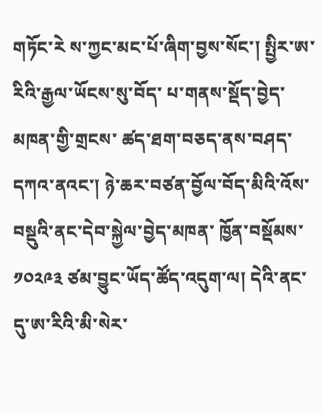གཏོང་རེ ས་ཀྱང་མང་པོ་ཞིག་བྱས་སོང་། སྤྱིར་ཨ་རིའི་རྒྱལ་ཡོངས་སུ་བོད་ པ་གནས་སྡོད་བྱེད་མཁན་གྱི་གྲངས་ ཚད་ཐག་བཅད་ནས་བཤད་དཀའ་ནའང་། ཉེ་ཆར་བཙན་བྱོལ་བོད་མིའི་འོས་ བསྡུའི་ནང་དེབ་སྐྱེལ་བྱེད་མཁན་ ཁྱོན་བསྡོམས་༡༠༢༩༣ ཙམ་བྱུང་ཡོད་ཚོད་འདུག་ལ། དེའི་ནང་དུ་ཨ་རིའི་མི་སེར་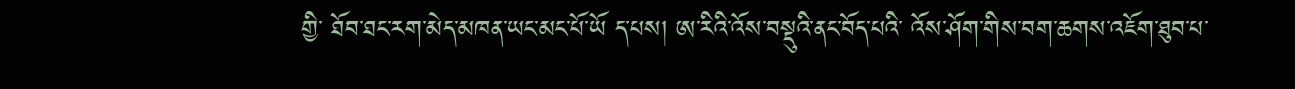གྱི་ ཐོབ་ཐང་རག་མེད་མཁན་ཡང་མང་པོ་ཡོ ད་པས། ཨ་རིའི་འོས་བསྡུའི་ནང་བོད་པའི་ འོས་ཤོག་གིས་བག་ཆགས་འཇོག་ཐུབ་པ་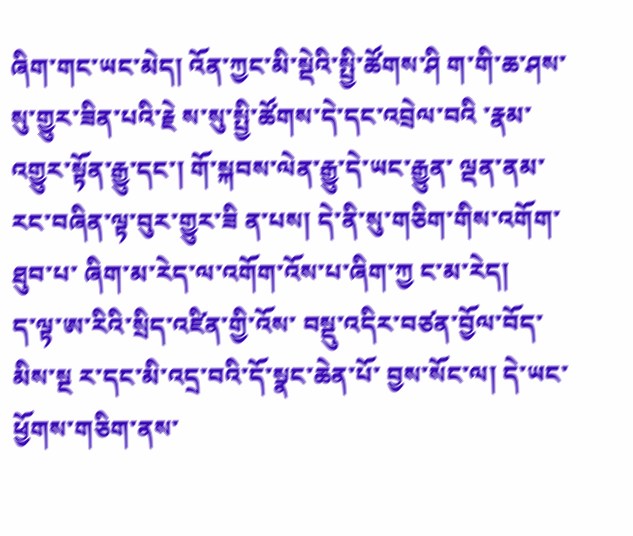ཞིག་གང་ཡང་མེད། འོན་ཀྱང་མི་སྡེའི་སྤྱི་ཚོགས་ཤི ག་གི་ཆ་ཤས་སུ་གྱུར་ཟིན་པའི་རྗེ ས་སུ་སྤྱི་ཚོགས་དེ་དང་འབྲེལ་བའི ་རྣམ་འགྱུར་སྟོན་རྒྱུ་དང་། གོ་སྐབས་ལེན་རྒྱུ་དེ་ཡང་རྒྱུན་ ལྡན་ནམ་རང་བཞིན་ལྟ་བུར་གྱུར་ཟི ན་པས། དེ་ནི་སུ་གཅིག་གིས་འགོག་ཐུབ་པ་ ཞིག་མ་རེད་ལ་འགོག་འོས་པ་ཞིག་ཀྱ ང་མ་རེད།
ད་ལྟ་ཨ་རིའི་སྲིད་འཛིན་གྱི་འོས་ བསྡུ་འདིར་བཙན་བྱོལ་བོད་མིས་སྔ ར་དང་མི་འདྲ་བའི་དོ་སྣང་ཆེན་པོ་ བྱས་སོང་ལ། དེ་ཡང་ཕྱོགས་གཅིག་ནས་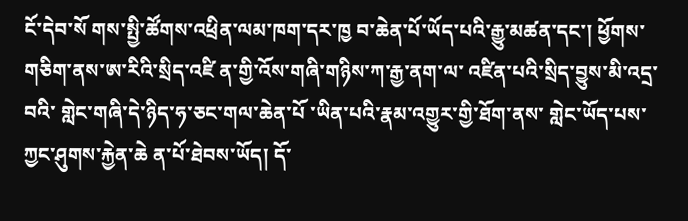ངོ་དེབ་སོ གས་སྤྱི་ཚོགས་འཕྲིན་ལམ་ཁག་དར་ཁྱ བ་ཆེན་པོ་ཡོད་པའི་རྒྱུ་མཚན་དང་། ཕྱོགས་གཅིག་ནས་ཨ་རིའི་སྲིད་འཛི ན་གྱི་འོས་གཞི་གཉིས་ཀ་རྒྱ་ནག་ལ་ འཛིན་པའི་སྲིད་བྱུས་མི་འདྲ་བའི་ གླེང་གཞི་དེ་ཉིད་ཧ་ཅང་གལ་ཆེན་པོ ་ཡིན་པའི་རྣམ་འགྱུར་གྱི་ཐོག་ནས་ གླེང་ཡོད་པས་ཀྱང་ཤུགས་རྐྱེན་ཆེ ན་པོ་ཐེབས་ཡོད། དོ་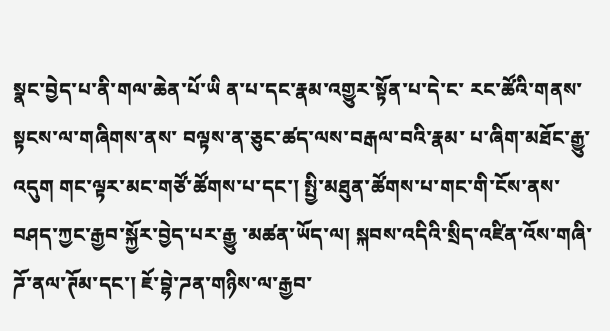སྣང་བྱེད་པ་ནི་གལ་ཆེན་པོ་ཡི ན་པ་དང་རྣམ་འགྱུར་སྟོན་པ་དེ་ང་ རང་ཚོའི་གནས་སྟངས་ལ་གཞིགས་ནས་ བལྟས་ན་ཅུང་ཚད་ལས་བརྒལ་བའི་རྣམ་ པ་ཞིག་མཐོང་རྒྱུ་འདུག གང་ལྟར་མང་གཙོ་ཚོགས་པ་དང་། སྤྱི་མཐུན་ཚོགས་པ་གང་གི་ངོས་ནས་ བཤད་ཀྱང་རྒྱབ་སྐྱོར་བྱེད་པར་རྒྱུ ་མཚན་ཡོད་ལ། སྐབས་འདིའི་སྲིད་འཛིན་འོས་གཞི་ ཌོ་ནལ་ཊོམ་དང་། ཇོ་བྷེ་ཌན་གཉིས་ལ་རྒྱབ་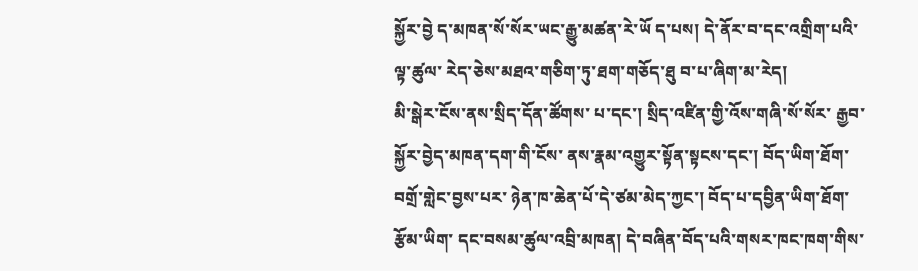སྐྱོར་བྱེ ད་མཁན་སོ་སོར་ཡང་རྒྱུ་མཚན་རེ་ཡོ ད་པས། དེ་ནོར་བ་དང་འགྲིག་པའི་ལྟ་ཚུལ་ རེད་ཅེས་མཐའ་གཅིག་ཏུ་ཐག་གཅོད་ཐུ བ་པ་ཞིག་མ་རེད།
མི་སྒེར་ངོས་ནས་སྲིད་དོན་ཚོགས་ པ་དང་། སྲིད་འཛིན་གྱི་འོས་གཞི་སོ་སོར་ རྒྱབ་སྐྱོར་བྱེད་མཁན་དག་གི་ངོས་ ནས་རྣམ་འགྱུར་སྟོན་སྟངས་དང་། བོད་ཡིག་ཐོག་བགྲོ་གླེང་བྱས་པར་ ཉེན་ཁ་ཆེན་པོ་དེ་ཙམ་མེད་ཀྱང་། བོད་པ་དབྱིན་ཡིག་ཐོག་རྩོམ་ཡིག་ དང་བསམ་ཚུལ་འབྲི་མཁན། དེ་བཞིན་བོད་པའི་གསར་ཁང་ཁག་གིས་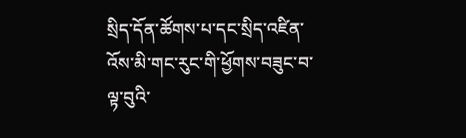སྲིད་དོན་ཚོགས་པ་དང་སྲིད་འཛིན་ འོས་མི་གང་རུང་གི་ཕྱོགས་བཟུང་བ་ ལྟ་བུའི་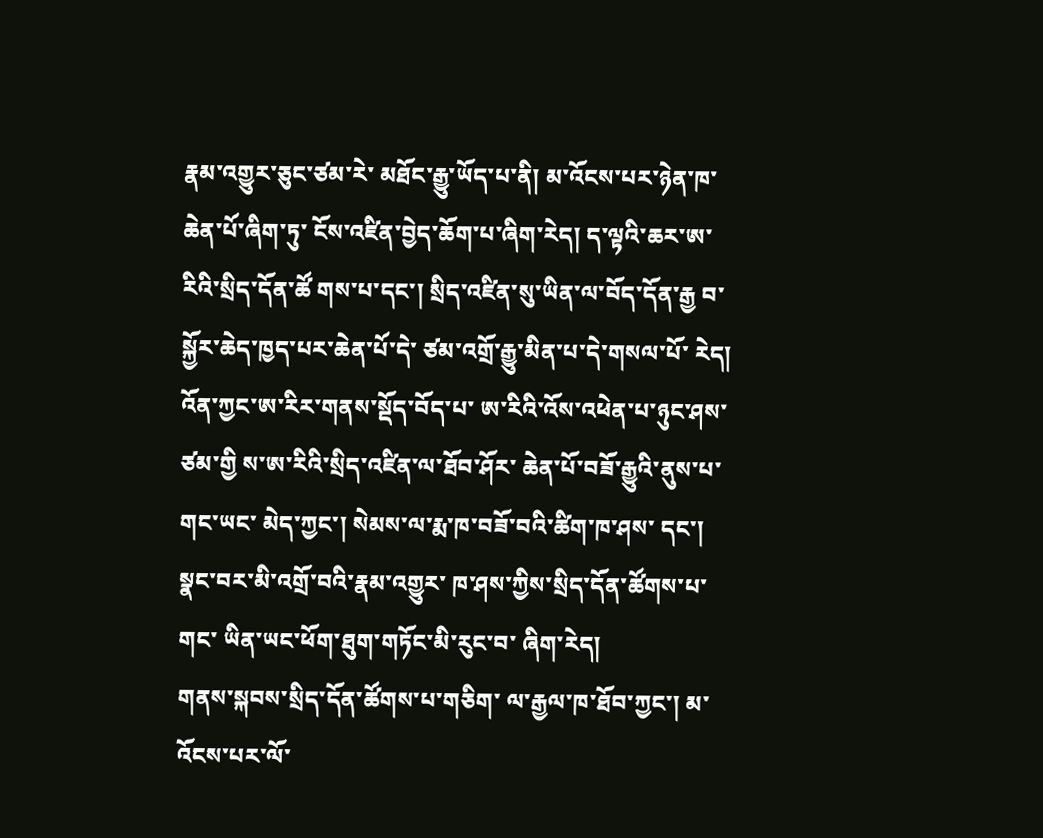རྣམ་འགྱུར་ཅུང་ཙམ་རེ་ མཐོང་རྒྱུ་ཡོད་པ་ནི། མ་འོངས་པར་ཉེན་ཁ་ཆེན་པོ་ཞིག་ཏུ་ ངོས་འཛིན་བྱེད་ཆོག་པ་ཞིག་རེད། ད་ལྟའི་ཆར་ཨ་རིའི་སྲིད་དོན་ཚོ གས་པ་དང་། སྲིད་འཛིན་སུ་ཡིན་ལ་བོད་དོན་རྒྱ བ་སྐྱོར་ཆེད་ཁྱད་པར་ཆེན་པོ་དེ་ ཙམ་འགྲོ་རྒྱུ་མིན་པ་དེ་གསལ་པོ་ རེད། འོན་ཀྱང་ཨ་རིར་གནས་སྡོད་བོད་པ་ ཨ་རིའི་འོས་འཕེན་པ་ཉུང་ཤས་ཙམ་གྱི ས་ཨ་རིའི་སྲིད་འཛིན་ལ་ཐོབ་ཤོར་ ཆེན་པོ་བཟོ་རྒྱུའི་ནུས་པ་གང་ཡང་ མེད་ཀྱང་། སེམས་ལ་རྨ་ཁ་བཟོ་བའི་ཚིག་ཁ་ཤས་ དང་། སྣང་བར་མི་འགྲོ་བའི་རྣམ་འགྱུར་ ཁ་ཤས་ཀྱིས་སྲིད་དོན་ཚོགས་པ་གང་ ཡིན་ཡང་ཕོག་ཐུག་གཏོང་མི་རུང་བ་ ཞིག་རེད།
གནས་སྐབས་སྲིད་དོན་ཚོགས་པ་གཅིག་ ལ་རྒྱལ་ཁ་ཐོབ་ཀྱང་། མ་འོངས་པར་ལོ་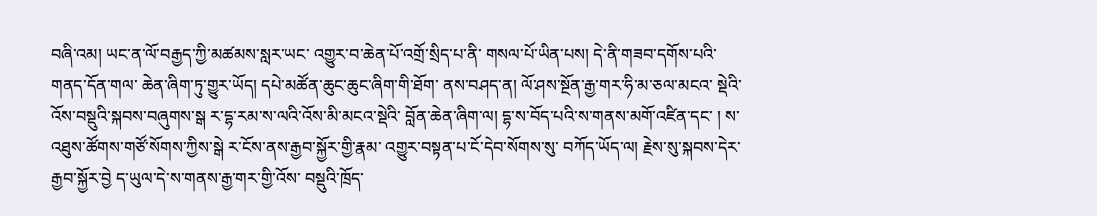བཞི་འམ། ཡང་ན་ལོ་བརྒྱད་ཀྱི་མཚམས་སླར་ཡང་ འགྱུར་བ་ཆེན་པོ་འགྲོ་སྲིད་པ་ནི་ གསལ་པོ་ཡིན་པས། དེ་ནི་གཟབ་དགོས་པའི་གནད་དོན་གལ་ ཆེན་ཞིག་ཏུ་གྱུར་ཡོད། དཔེ་མཚོན་ཆུང་ཆུང་ཞིག་གི་ཐོག་ ནས་བཤད་ན། ལོ་ཤས་སྔོན་རྒྱ་གར་ཧི་མ་ཅལ་མངའ་ སྡེའི་འོས་བསྡུའི་སྐབས་བཞུགས་སྒ ར་དྷ་རམ་ས་ལའི་འོས་མི་མངའ་སྡེའི་ བློན་ཆེན་ཞིག་ལ། དྷ་ས་བོད་པའི་ས་གནས་མགོ་འཛིན་དང་ ། ས་འཐུས་ཚོགས་གཙོ་སོགས་ཀྱིས་སྒེ ར་ངོས་ནས་རྒྱབ་སྐྱོར་གྱི་རྣམ་ འགྱུར་བསྟན་པ་ངོ་དེབ་སོགས་སུ་ བཀོད་ཡོད་ལ། རྗེས་སུ་སྐབས་དེར་རྒྱབ་སྐྱོར་བྱེ ད་ཡུལ་དེ་ས་གནས་རྒྱ་གར་གྱི་འོས་ བསྡུའི་ཁྲོད་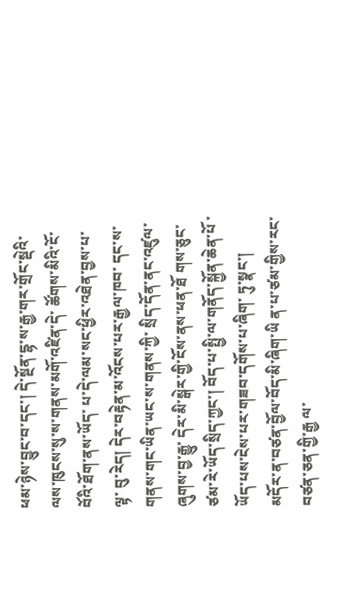ཕམ་ཉེས་བྱུང་བ་དང་། དེ་སྔོན་དྷ་ས་རྒྱ་གར་གྲོང་སྡེའི་ ལས་ཁུངས་སུ་ས་གནས་མགོ་འཛིན་དེ་ ཚོགས་མིའི་ངོ་བོའི་ཐོག་ནས་ཡོད་ པ་དེ་ལམ་སང་ཕྱིར་འཐེན་བྱས་པ་ལྟ་ བུ་རེད། དེར་བརྟེན་མ་འོངས་པར་རྒྱལ་ཁབ་ དང་ས་གནས་གང་ཡིན་ཡང་ས་གནས་ཀྱི་ སྲིད་དོན་ནང་འཛུལ་ཞུགས་བྱ་རྒྱུ་ དེར་མི་སྒེར་གྱི་ངོས་ནས་ཕན་ཐོ གས་ཅུང་ཙམ་རེ་ཡོད་སྲིད་ཀྱང་། བོད་པ་སྤྱི་ལ་གནོད་སྐྱོན་ཆེན་པོ ་ཡོད་པས་ངེས་པར་གཟབ་དགོས་པ་ཞིག་ ཏུ་སྣང་།
མདོར་ན་བཙན་བྱོལ་བོད་མི་ཞིག་ཡི ན་པ་ཙམ་གྱིས་རང་བཙན་ཅན་གྱི་རྒྱ ལ་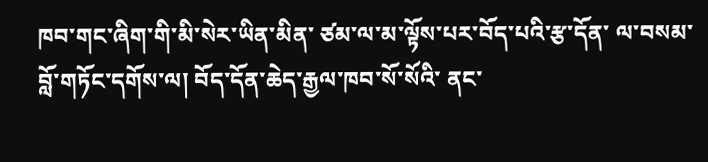ཁབ་གང་ཞིག་གི་མི་སེར་ཡིན་མིན་ ཙམ་ལ་མ་ལྟོས་པར་བོད་པའི་རྩ་དོན་ ལ་བསམ་བློ་གཏོང་དགོས་ལ། བོད་དོན་ཆེད་རྒྱལ་ཁབ་སོ་སོའི་ ནང་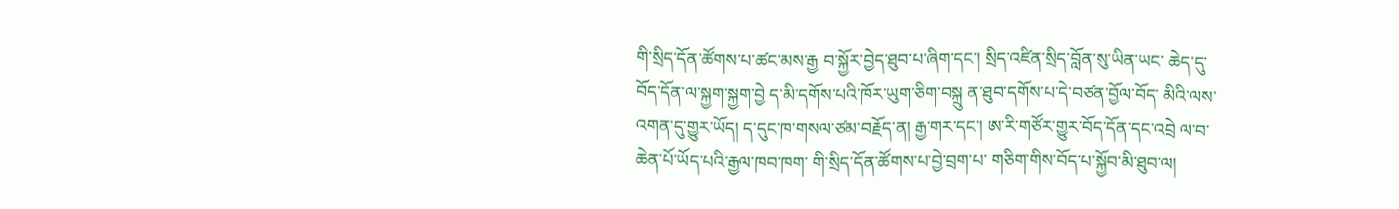གི་སྲིད་དོན་ཚོགས་པ་ཚང་མས་རྒྱ བ་སྐྱོར་བྱེད་ཐུབ་པ་ཞིག་དང་། སྲིད་འཛིན་སྲིད་བློན་སུ་ཡིན་ཡང་ ཆེད་དུ་བོད་དོན་ལ་སྐྱག་སྐྱག་བྱེ ད་མི་དགོས་པའི་ཁོར་ཡུག་ཅིག་བསྐྲུ ན་ཐུབ་དགོས་པ་དེ་བཙན་བྱོལ་བོད་ མིའི་ལས་འགན་དུ་གྱུར་ཡོད། ད་དུང་ཁ་གསལ་ཙམ་བརྗོད་ན། རྒྱ་གར་དང་། ཨ་རི་གཙོར་གྱུར་བོད་དོན་དང་འབྲེ ལ་བ་ཆེན་པོ་ཡོད་པའི་རྒྱལ་ཁབ་ཁག་ གི་སྲིད་དོན་ཚོགས་པ་བྱེ་བྲག་པ་ གཅིག་གིས་བོད་པ་སྐྱོབ་མི་ཐུབ་ལ།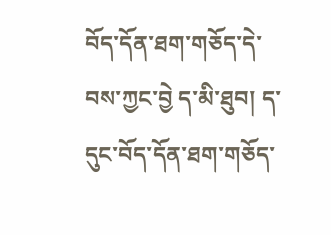བོད་དོན་ཐག་གཅོད་དེ་བས་ཀྱང་བྱེ ད་མི་ཐུབ། ད་དུང་བོད་དོན་ཐག་གཅོད་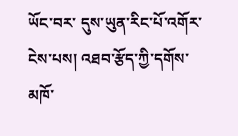ཡོང་བར་ དུས་ཡུན་རིང་པོ་འགོར་ངེས་པས། འཐབ་རྩོད་ཀྱི་དགོས་མཁོ་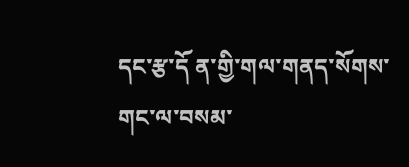དང་རྩ་དོ ན་གྱི་གལ་གནད་སོགས་གང་ལ་བསམ་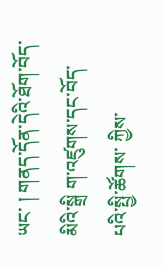ཡང་ ། གནད་དོན་དེའི་ཐོག་བོད་མིའི་སྒྲི ག་འཛུགས་དང་བོད་པའི་སྤྱི་ཚོགས་ ཀྱིས་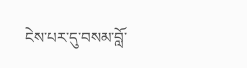ངེས་པར་དུ་བསམ་བློ་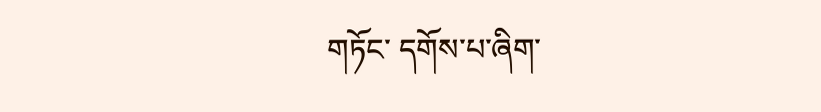གཏོང་ དགོས་པ་ཞིག་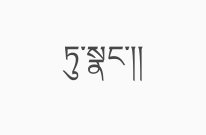ཏུ་སྣང་།།